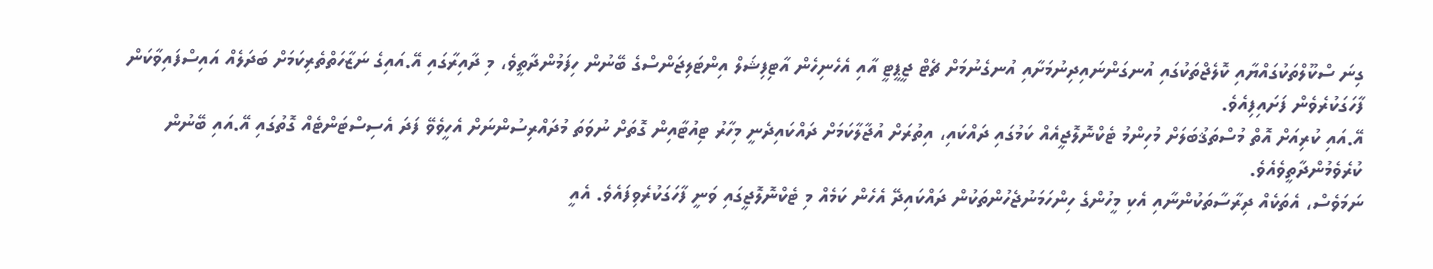ގިނަ ސްކޫލްތަކުގައްޔާއި ކޮލެޖްތަކުގައި އުނގަންނައިދިނުމަށާއި އުނގެނުމަށް ޗެޓް ޖީޕީޓީ އާއި އެހެނިހެން އާޓިފިޝަލް އިންޓަލިޖަންސްގެ ބޭނުން ހިފަމުންދާތީވެ، މި ދާއިރާގައި އޭ.އައިގެ ނަޒާހަތްތެރިކަމަށް ބަދަލެއް އައިސްފައިވާކަން ފާހަގަކުރެވެން ފަށައިފިއެވެ.
އޭ.އައި ކުރިއަށް އޮތް މުސްތަޤުބަލަށް މުހިންމު ޓެކްނޮލޮޖީއެއް ކަމުގައި ދައްކައި، އިތުރަށް އުޖާލާކަމަށް ދައްކައިދެނީ މިހާރު ޓިއުޓާއިން ގޮތަށް ނުވަތަ މުދައްރިސުންނަށް އެހީވެވޭ ފަދަ އެސިސްޓަންޓެއް ގޮތުގައި އޭ.އައި ބޭނުން ކުރެވެމުންދާތީވެއެވެ.
ނަމަވެސް، އެތަކެއް ދިރާސާތަކުންނާއި އެކި މީހުންގެ ހިންހަމަނުޖެހުންތަކުން ދައްކައިދޭ އެހެން ކަމެއް މި ޓެކްނޮލޮޖީގައި ވަނީ ފާހަގަކުރެވިފައެވެ. އެއީ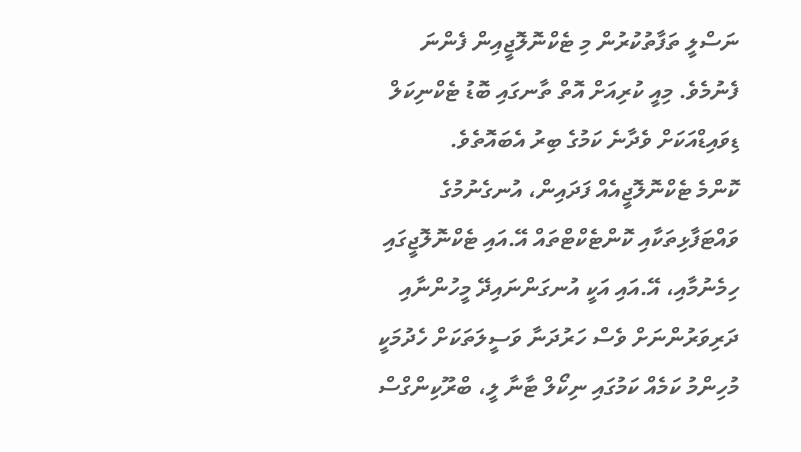ނަސްލީ ތަފާތުކުރުން މި ޓެކްނޮލޮޖީއިން ފެންނަ ފެނުމެވެ. މިއީ ކުރިއަށް އޮތް ތާނގައި ބޮޑު ޓެކްނިކަލް ޑިވައިޑްއަކަށް ވެދާނެ ކަމުގެ ބިރު އެބައޮތެވެ.
ކޮންމެ ޓެކްނޮލޮޖީއެއް ފަދައިން، އުނގެނުމުގެ ވައްޓަފާޅިތަކާއި ކޮންޓެކްޓްތައް އޭ.އައި ޓެކްނޮލޮޖީގައި ހިމެނުމާއި، އޭ.އައި އަކީ އުނގަންނައިދޭ މީހުންނާއި ދަރިވަރުންނަށް ވެސް ހަރުދަނާ ވަސީލަތަކަށް ހެދުމަކީ މުހިންމު ކަމެއް ކަމުގައި ނިކޯލް ޓާނާ ލީ، ބްރޫކިންގްސް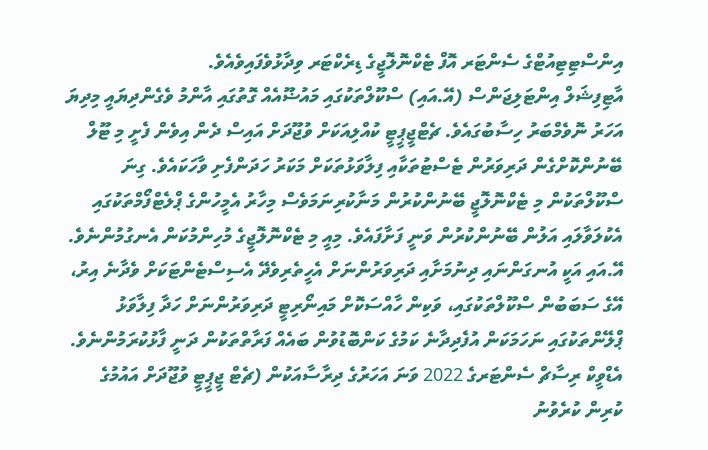އިންސްޓިޓިއުޓްގެ ސެންޓަރ އޮފް ޓެކްނޮލޮޖީގެ ޑިރެކްޓަރ ވިދާޅުވެފައިވެއެވެ.
އާޓިފިޝަލް އިންޓަލިޖަންސް (އޭ.އައި) ސްކޫލްތަކުގައި މައުޟޫއެއް ގޮތުގައި އާންމު ވެގެންދިޔައީ މިދިޔަ އަހަރު ނޮވެމްބަރު ހިސާބުގައެވެ. ޗެޓްޖީޕީޓީ ކުއްލިއަކަށް ވުޖޫދަށް އައިސް ދެން އިވެން ފެށީ މި ޓޫލް ބޭނުންކޮށްގެން ދަރިވަރުން ޓެސްޓުތަކާއި ފިލާވަޅުތަކަށް މަކަރު ހަދަންފެށި ވާހަކައެވެ. ގިނަ ސްކޫލްތަކުން މި ޓެކްނޮލޮޖީ ބޭނުންކުރުން މަނާކުރިނަމަވެސް މިހާރު އެމީހުންގެ ޕްލެޓްފޯމްތަކުގައި އެކުލަވާލައި އަލުން ބޭނުންކުރުން ވަނީ ފަށާފައެވެ. މިއީ މި ޓެކްނޮލޮޖީގެ މުހިންމުކަން އެނގުމުންނެވެ.
އޭ.އައި އަކީ އުނގަންނައި ދިނުމަށާއި ދަރިވަރުންނަށް އެހީތެރިވެދޭ އެސިސްޓެންޓަކަށް ވެދާނެ އިރު، އޭގެ ސަބަބުން ސްކޫލްތަކުގައި، ވަކިން ހާއްސަކޮށް މައިނޯރިޓީ ދަރިވަރުންނަށް ހަދާ ފިލާވަޅު ޕްލޭންތަކުގައި ނަހަމަކަން އުފެދިދާނެ ކަމުގެ ކަންބޮޑުވުން ބައެއް ފަރާތްތަކުން ދަނީ ފާޅުކުރަމުންނެވެ.
އެޑްވީކް ރިސާޗް ސެންޓަރގެ 2022 ވަނަ އަހަރުގެ ދިރާސާއަކުން (ޗެޓް ޖީޕީޓީ ވުޖޫދަށް އައުމުގެ ކުރިން ކުރެވުނު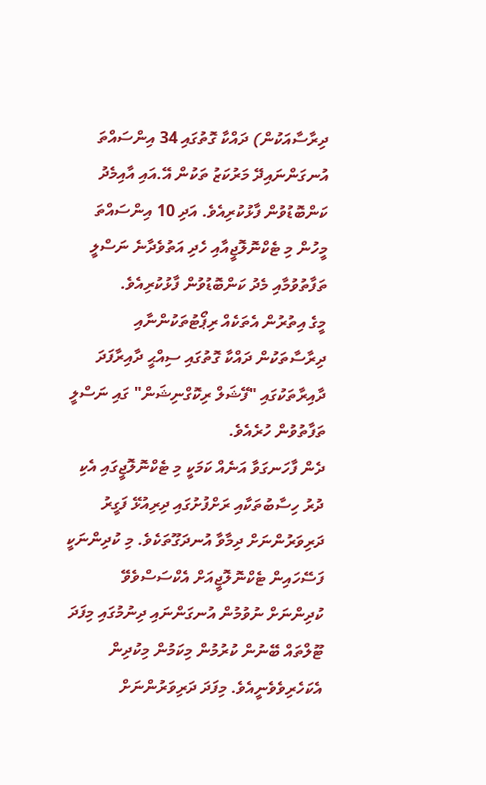ދިރާސާއަކުން) ދައްކާ ގޮތުގައި 34 އިންސައްތަ އުނގަންނައިދޭ މަރުކަޒު ތަކުން އޭ.އައި އާއިމެދު ކަންބޮޑުވުން ފާޅުކުރިއެވެ. އަދި 10 އިންސައްތަ މީހުން މި ޓެކްނޮލޮޖީއާއި ހެދި އަތުވެދާނެ ނަސްލީ ތަފާތުވުމާއި މެދު ކަންބޮޑުވުން ފާޅުކުރިއެވެ.
މީގެ އިތުރުން އެތަކެއް ރިޕޯޓުތަކުންނާއި ދިރާސާތަކުން ދައްކާ ގޮތުގައި ސިއްޙީ ދާއިރާފަދަ ދާއިރާތަކުގައި "ފޭޝަލް ރިކޮގްނިޝަން" ގައި ނަސްލީ ތަފާތުވުން ހުރެއެވެ.
ދެން ފާހަނގަވާ އަނެއް ކަމަކީ މި ޓެކްނޮލޮޖީގައި އެކި ދުރު ހިސާބުތަކާއި ރަށްފުށުގައި ދިރިއުޅޭ ފަގީރު ދަރިވަރުންނަށް ދިމާވާ އުނދަގޫތަކެވެ. މި ކުދިންނަކީ ފަސޭހައިން ޓެކްނޮލޮޖީއަށް އެކްސަސްވެވޭ ކުދިންނަށް ނުވުމުން އުނގަންނައި ދިނުމުގައި މިފަދަ ޓޫލްތައް ބޭނުން ކުރުމުން މިކަމުން މިކުދިން އެކަހެރިވެވެނީއެވެ. މިފަދަ ދަރިވަރުންނަށް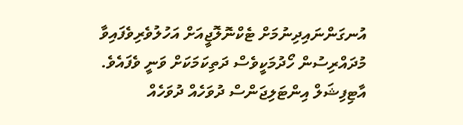އުނގަންނައިދިނުމަށް ޓެކްނޮލޮޖީއަށް އަހުލުވެރިވެފައިވާ މުދައްރިސުން ހޯދުމަކީވެސް ދަތިކަމަކަށް ވަނީ ވެފައެވެ.
އާޓިފިޝަލް އިންޓަލިޖަންސް ދުވަހެއް ދުވަހެއް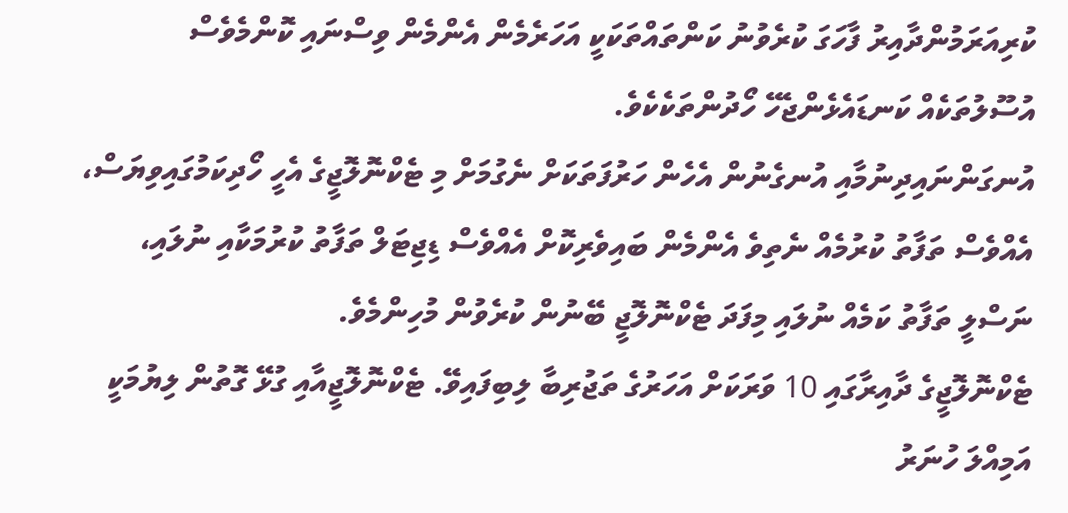ކުރިއަރަމުންދާއިރު ފާހަގަ ކުރެވުނު ކަންތައްތަކަކީ އަހަރެމެން އެންމެން ވިސްނައި ކޮންމެވެސް އުސޫލުތަކެއް ކަނޑައެޅެންޖެހޭ ހޯދުންތަކެކެވެ.
އުނގަންނައިދިނުމާއި އުނގެނުން އެހެން ހަރުފަތަކަށް ނެގުމަށް މި ޓެކްނޮލޮޖީގެ އެހީ ހޯދިކަމުގައިވިޔަސް، އެއްވެސް ތަފާތު ކުރުމެއް ނެތިވެ އެންމެން ބައިވެރިކޮށް އެއްވެސް ޑިޖިޓަލް ތަފާތު ކުރުމަކާއި ނުލައި، ނަސްލީ ތަފާތު ކަމެއް ނުލައި މިފަދަ ޓެކްނޮލޮޖީ ބޭނުން ކުރެވުން މުހިންމެވެ.
ޓެކްނޮލޮޖީގެ ދާއިރާގައި 10 ވަރަކަށް އަހަރުގެ ތަޖުރިބާ ލިބިފައިވޭ. ޓެކްނޮލޮޖީއާއި ގުޅޭ ގޮތުން ލިޔުމަކީ އަމިއްލަ ހުނަރު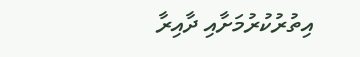އިތުރުކުރުމަށާއި ދާއިރާ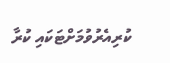ކުރިއެރުވުމަށްޓަކައި ކުރާ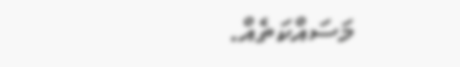މަސައްކަތެއް.